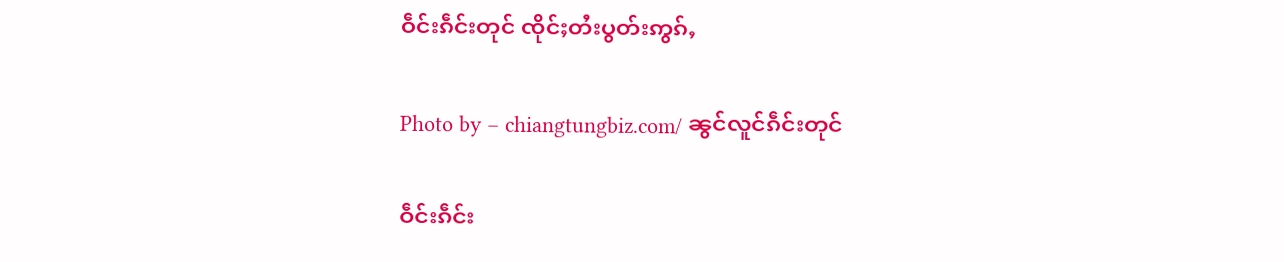ဝဵင်းၵဵင်းတုင် ၸိုင်ႈတႆးပွတ်းဢွၵ်ႇ

Photo by – chiangtungbiz.com/ ၼွင်လူင်ၵဵင်းတုင်

ဝဵင်းၵဵင်း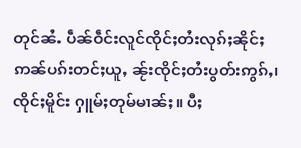တုင်ၼႆႉ ပဵၼ်ဝဵင်းလူင်ၸိုင်ႈတႆးလုၵ်ႈၼိုင်ႈ ဢၼ်ပၵ်းတင်ႈယူႇ ၼႂ်းၸိုင်ႈတႆးပွတ်းဢွၵ်ႇ၊ ၸိုင်ႈမိူင်း ႁူမ်ႈတုမ်မၢၼ်ႈ။ ပီႈ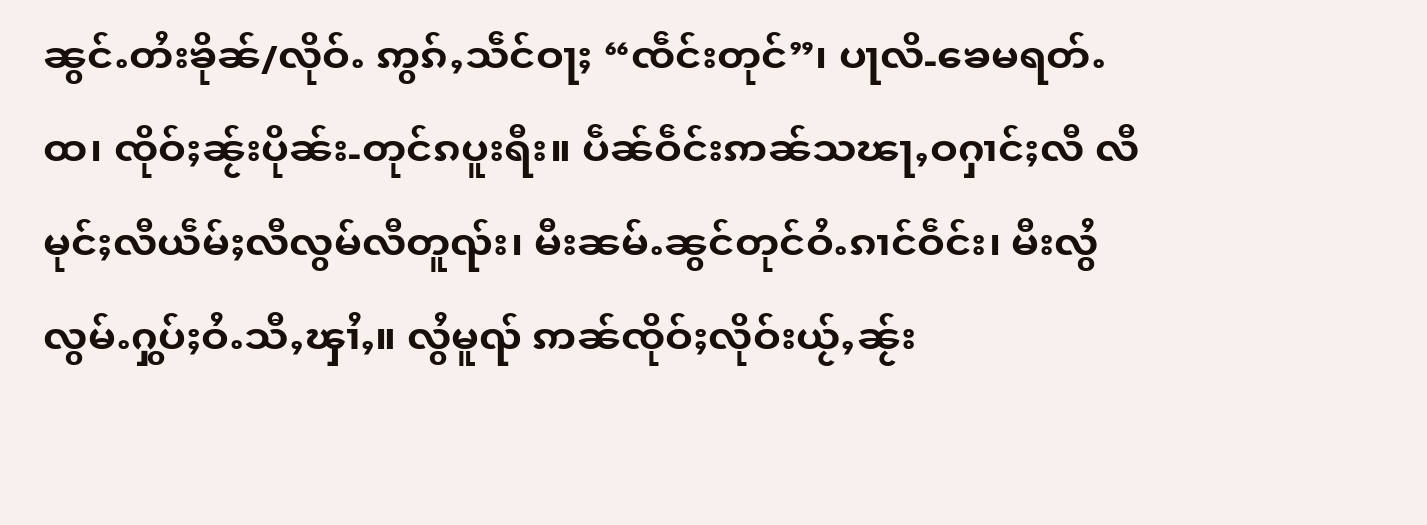ၼွင်ႉတႆးၶိုၼ်/လိုဝ်ႉ ဢွၵ်ႇသဵင်ဝႃႈ “ၸဵင်းတုင်”၊ ပႃလိ-ၶေမရတ်ႉထ၊ ၸိုဝ်ႈၼႂ်းပိုၼ်း-တုင်ၵပူးရီး။ ပဵၼ်ဝဵင်းဢၼ်သၽႃႇဝႁၢင်ႈလီ လီမုင်ႈလီယဵမ်ႈလီလွမ်လီတူၺ်း၊ မီးၼမ်ႉၼွင်တုင်ဝႆႉၵၢင်ဝဵင်း၊ မီးလွႆလွမ်ႉႁွပ်ႈဝႆႉသီႇၾၢႆႇ။ လွႆမူၺ် ဢၼ်ၸိုဝ်ႈလိုဝ်းယႂ်ႇၼႂ်း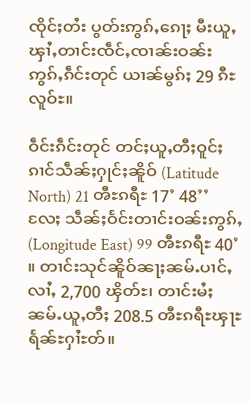ၸိုင်ႈတႆး ပွတ်းဢွၵ်ႇၵေႃႈ မီးယူႇၾၢႆႇတၢင်းၸဵင်ႇၸၢၼ်းဝၼ်းဢွၵ်ႇၵဵင်းတုင် ယၢၼ်မွၵ်ႈ 29 ၵီႊလူဝ်ႊ။

ဝဵင်းၵဵင်းတုင် တင်ႈယူႇတီႈဝူင်ႈၵၢင်သဵၼ်ႈႁုင်ႈၼိူဝ် (Latitude North) 21 ၻီႊၵရီႊ 17’ 48’’ လႄႈ သဵၼ်ႈဝႅင်းတၢင်းဝၼ်းဢွၵ်ႇ (Longitude East) 99 ၻီႊၵရီႊ 40’ ။ တၢင်းသုင်ၼိူဝ်ၼႃႈၼမ်ႉပၢင်ႇလၢႆႇ 2,700 ၾိတ်ႊ၊ တၢင်းမႆႈၼမ်ႉယူႇတီႈ 208.5 ၻီႊၵရီႊၾႃႊရႅၼ်ႊႁၢႆႊတ်။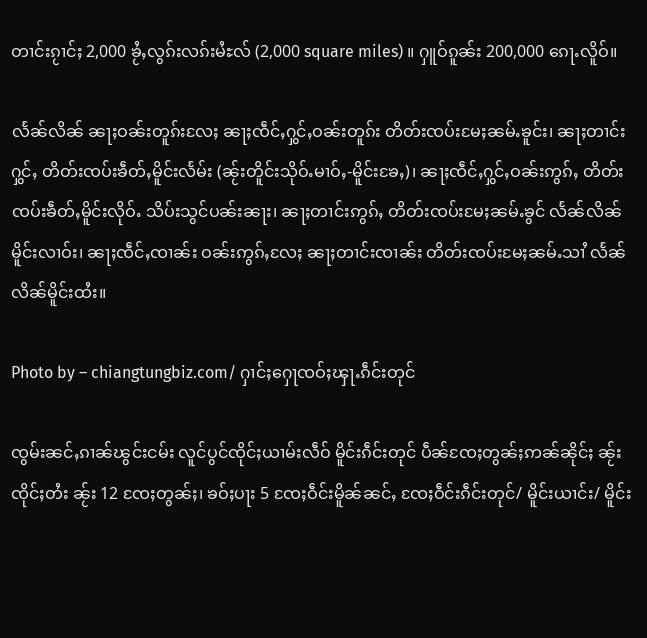တၢင်းၵႂၢင်ႈ 2,000 ၶႂႆႇလွၵ်းလၵ်းမႆႊလ် (2,000 square miles) ။ ႁူဝ်ၵူၼ်း 200,000 ၵေႃႉလိူဝ်။

လႅၼ်လိၼ် ၼႃႈဝၼ်းတူၵ်းလႄႈ ၼႃႈၸဵင်ႇႁွင်ႇဝၼ်းတူၵ်း တိတ်းၸပ်းမႄႈၼမ်ႉၶူင်း၊ ၼႃႈတၢင်းႁွင်ႇ တိတ်းၸပ်းၶဵတ်ႇမိူင်းလႅမ်း (ၼႂ်းတိူင်းသိုဝ်ႉမၢဝ်ႇ-မိူင်းၶႄႇ)၊ ၼႃႈၸဵင်ႇႁွင်ႇဝၼ်းဢွၵ်ႇ တိတ်းၸပ်းၶဵတ်ႇမိူင်းလိုဝ်ႉ သိပ်းသွင်ပၼ်းၼႃး၊ ၼႃႈတၢင်းဢွၵ်ႇ တိတ်းၸပ်းမႄႈၼမ်ႉၶွင် လႅၼ်လိၼ်မိူင်းလၢဝ်း၊ ၼႃႈၸဵင်ႇၸၢၼ်း ဝၼ်းဢွၵ်ႇလႄႈ ၼႃႈတၢင်းၸၢၼ်း တိတ်းၸပ်းမႄႈၼမ်ႉသၢႆ လႅၼ်လိၼ်မိူင်းထႆး။

Photo by – chiangtungbiz.com/ ႁၢင်ႈႁေႃၸဝ်ႈၾႃႉၵဵင်းတုင်

ၸွမ်းၼင်ႇၵၢၼ်ၽွင်းငမ်း လူင်ပွင်ၸိုင်ႈယၢမ်းလဵဝ် မိူင်းၵဵင်းတုင် ပဵၼ်ၸႄႈတွၼ်ႈဢၼ်ၼိုင်ႈ ၼႂ်းၸိုင်ႈတႆး ၼႂ်း 12 ၸႄႈတွၼ်ႈ၊ ၶဝ်ႈပႃး 5 ၸႄႈဝဵင်းမိူၼ်ၼင်ႇ ၸႄႈဝဵင်းၵဵင်းတုင်/ မိူင်းယၢင်း/ မိူင်း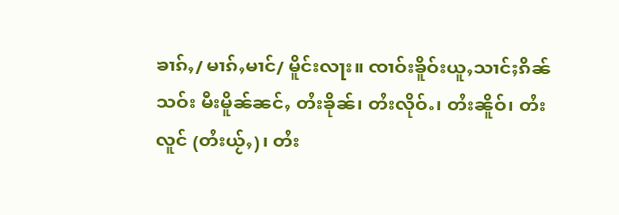ၶၢၵ်ႇ/ မၢၵ်ႇမၢင်/ မိူင်းလႃး။ ၸၢဝ်းၶိူဝ်းယူႇသၢင်ႈၵိၼ်သဝ်း မီးမိူၼ်ၼင်ႇ တႆးၶိုၼ်၊ တႆးလိုဝ်ႉ၊ တႆးၼိူဝ်၊ တႆးလူင် (တႆးယႂ်ႇ)၊ တႆး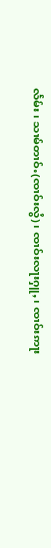လႅမ်း၊ သၢမ်တၢဝ်ႉ(ၸၢဝ်းလွႆ)၊ ၸၢဝ်းလႃးႁူႇ၊ ၸၢဝ်းဢႃး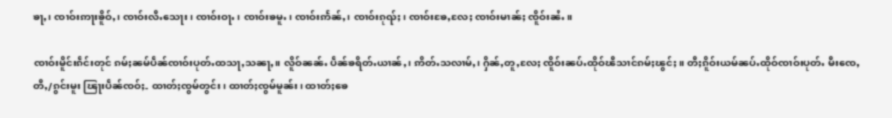ၶႃႇ၊ ၸၢဝ်းဢႃးၶိူဝ်ႇ၊ ၸၢဝ်းလီႉသေႃး၊ ၸၢဝ်းဝႃႉ၊ ၸၢဝ်းၶမူႉ၊ ၸၢဝ်းဢႅၼ်ႇ၊ ၸၢဝ်းၵုၺ်ႈ၊ ၸၢဝ်းၶႄႇလႄႈ ၸၢဝ်းမၢၼ်ႈ ၸိူဝ်းၼႆႉ။

ၸၢဝ်းမိူင်းၵဵင်းတုင် ၵမ်ႈၼမ်ပဵၼ်ၸၢဝ်းပုတ်ႉထသႃႇသၼႃႇ။ လိူဝ်ၼၼ်ႉ ပဵၼ်ၶရိတ်ႉယၢၼ်ႇ၊ ဢိတ်ႉသလၢမ်ႇ၊ ႁိၼ်ႇတူႇလႄႈ ၸိူဝ်းၼပ်ႉထိုဝ်ၽီသၢင်ၵမ်ႈၽွင်ႈ။ တီႈၵိူဝ်းယမ်ၼပ်ႉထိုဝ်ၸၢဝ်းပုတ်ႉ မီးၸေႇတီႇ/ၵွင်းမူး ၽြႃးပဵၼ်ၸဝ်ႈ- ထၢတ်ႈၸွမ်တွင်း၊ ထၢတ်ႈၸွမ်မူၼ်း၊ ထၢတ်ႈၶေ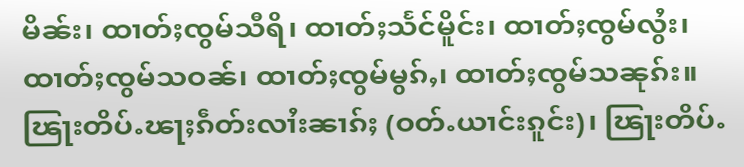မိၼ်း၊ ထၢတ်ႈၸွမ်သီရိ၊ ထၢတ်ႈသႅင်မိူင်း၊ ထၢတ်ႈၸွမ်လွႆး၊ ထၢတ်ႈၸွမ်သဝၼ်၊ ထၢတ်ႈၸွမ်မွၵ်ႇ၊ ထၢတ်ႈၸွမ်သၼုၵ်း။ ၽြႃးတိပ်ႉၽႃႈၵဵတ်းလၢႆးၼၢၵ်ႈ (ဝတ်ႉယၢင်းၵူင်း)၊ ၽြႃးတိပ်ႉ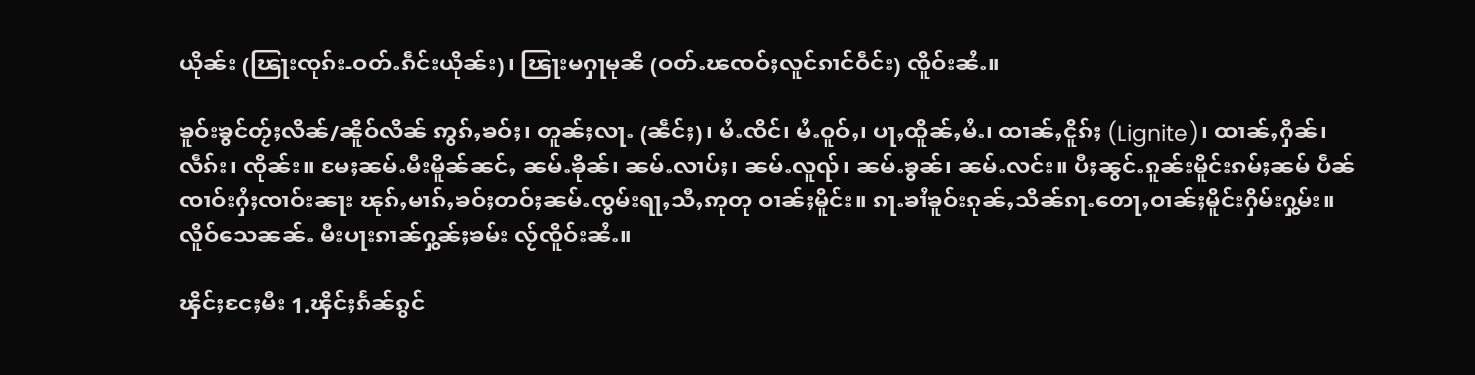ယိုၼ်း (ၽြႃးၸုၵ်း-ဝတ်ႉၵဵင်းယိုၼ်း)၊ ၽြႃးမႁႃမုၼိ (ဝတ်ႉၽၸဝ်ႈလူင်ၵၢင်ဝဵင်း) ၸိူဝ်းၼႆႉ။

ၶူဝ်းၶွင်တႂ်ႈလိၼ်/ၼိူဝ်လိၼ် ဢွၵ်ႇၶဝ်ႈ၊ တူၼ်ႈလႃႉ (ၼဵင်ႈ)၊ မႆႉၸိင်၊ မႆႉဝူဝ်ႇ၊ ပႃႇထိူၼ်ႇမႆႉ၊ ထၢၼ်ႇငိူၵ်ႈ (Lignite)၊ ထၢၼ်ႇႁိၼ်၊ လဵၵ်း၊ ၸိုၼ်း။ မႄႈၼမ်ႉမီးမိူၼ်ၼင်ႇ ၼမ်ႉၶိုၼ်၊ ၼမ်ႉလၢပ်ႈ၊ ၼမ်ႉလူၺ်၊ ၼမ်ႉၶွၼ်၊ ၼမ်ႉလင်း။ ပီႈၼွင်ႉၵူၼ်းမိူင်းၵမ်ႈၼမ် ပဵၼ်ၸၢဝ်းႁႆႈၸၢဝ်းၼႃး ၽုၵ်ႇမၢၵ်ႇၶဝ်ႈတဝ်ႈၼမ်ႉၸွမ်းရႃႇသီႇဢုတု ဝၢၼ်ႈမိူင်း။ ၵႃႉၶၢႆၶူဝ်းၵုၼ်ႇသိၼ်ၵႃႉတေႃႇဝၢၼ်ႈမိူင်းႁိမ်းႁွမ်း။ လိူဝ်သေၼၼ်ႉ မီးပႃးၵၢၼ်ႁွၼ်ႈၶမ်း လႂ်ၸိူဝ်းၼႆႉ။

ၾိင်ႈငႄႈမီး 1.ၾိင်ႈၵႅၼ်ၵွင်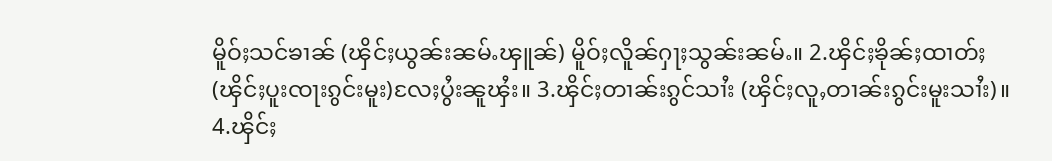မိူဝ်ႈသင်ၶၢၼ် (ၾိင်ႈယွၼ်းၼမ်ႉၾူၼ်) မိူဝ်ႈလိူၼ်ႁႃႈသွၼ်းၼမ်ႉ။ 2.ၾိင်ႈၶိုၼ်ႈထၢတ်ႈ (ၾိင်ႈပူးၸႃးၵွင်းမူး)လႄႈပွႆးၼူၾႆး။ 3.ၾိင်ႈတၢၼ်းၵွင်သၢႆး (ၾိင်ႈလူႇတၢၼ်းၵွင်းမူးသၢႆး)။ 4.ၾိင်ႈ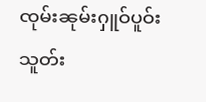ၸုမ်းၼုမ်းႁူဝ်ပူဝ်းသူတ်း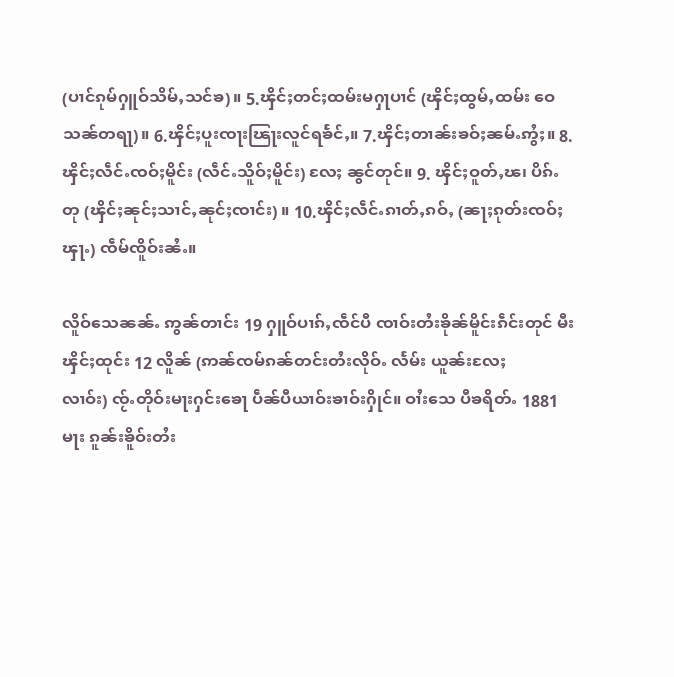(ပၢင်ၵုမ်ႁူဝ်သိမ်ႇသင်ၶ)။ 5.ၾိင်ႈတင်ႈထမ်းမႁႃပၢင် (ၾိင်ႈထွမ်ႇထမ်း ဝေသၼ်တရႃ)။ 6.ၾိင်ႈပူးၸႃးၽြႃးလူင်ရၶႅင်ႇ။ 7.ၾိင်ႈတၢၼ်းၶဝ်ႈၼမ်ႉဢွႆႈ။ 8.ၾိင်ႈလဵင်ႉၸဝ်ႈမိူင်း (လဵင်ႉသိူဝ်ႈမိူင်း) လႄႈ ၼွင်တုင်။ 9. ၾိင်ႈဝူတ်ႇၽ၊ ပိၵ်ႉတု (ၾိင်ႈၼုင်ႈသၢင်ႇၼုင်ႈၸၢင်း) ။ 10.ၾိင်ႈလဵင်ႉၵၢတ်ႇၵဝ်ႇ (ၼႃႈၵုတ်းၸဝ်ႈၾႃႉ) ၸဵမ်ၸိူဝ်းၼႆႉ။

လိူဝ်သေၼၼ်ႉ ဢွၼ်တၢင်း 19 ႁူဝ်ပၢၵ်ႇၸဵင်ပီ ၸၢဝ်းတႆးၶိုၼ်မိူင်းၵဵင်းတုင် မီးၾိင်ႈထုင်း 12 လိူၼ် (ဢၼ်ၸမ်ၵၼ်တင်းတႆးလိုဝ်ႉ လႅမ်း ယူၼ်းလႄႈလၢဝ်း) ၸႂ်ႉတိုဝ်းမႃးႁင်းၶေႃ ပဵၼ်ပီယၢဝ်းၶၢဝ်းႁိုင်။ ဝၢႆးသေ ပီၶရိတ်ႉ 1881 မႃး ၵူၼ်းၶိူဝ်းတႆး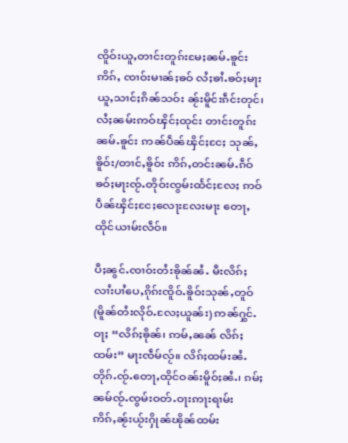ၸိူဝ်းယူႇတၢင်းတူၵ်းမႄႈၼမ်ႉၶူင်း ဢိၵ်ႇ ၸၢဝ်းမၢၼ်ႈၶဝ် လႆႈၶၢႆႉၶဝ်ႈမႃး ယူႇသၢင်ႈၵိၼ်သဝ်း ၼႂ်းမိူင်းၵဵင်းတုင်၊ လႆႈၼမ်းဢဝ်ၾိင်ႈထုင်း တၢင်းတူၵ်းၼမ်ႉၶူင်း ဢၼ်ပဵၼ်ၾိင်ႈငႄႈ သုၼ်ႇၶိူဝ်း/တၢင်ႇၶိူဝ်း ဢိၵ်ႇတင်းၼမ်ႉၵဵဝ် ၶဝ်ႈမႃးၸႂ်ႉတိုဝ်းၸွမ်းထႅင်ႈလႄႈ ဢဝ်ပဵၼ်ၾိင်ႈငႄႈလေႃးလႄးမႃး တေႃႇထိုင်ယၢမ်းလဵဝ်။

ပီႈၼွင်ႉၸၢဝ်းတႆးၶိုၼ်ၼႆႉ မီးလိၵ်ႈလၢႆးပၢႆပေႇၵိုၵ်းၸိူဝ်ႉၶိူဝ်းသုၼ်ႇတူဝ် (မိူၼ်တႆးလိုဝ်ႉလႄႈယူၼ်း) ဢၼ်ႁွင်ႉဝႃႈ “လိၵ်ႈၶိုၼ်၊ ဢမ်ႇၼၼ် လိၵ်ႈထမ်း” မႃးၸဵမ်လႂ်။ လိၵ်ႈထမ်းၼႆႉ တိုၵ်ႉၸႂ်ႉတေႃႇထိုင်ဝၼ်းမိူဝ်ႈၼႆႉ၊ ၵမ်ႈၼမ်ၸႂ်ႉၸွမ်းဝတ်ႉဝႃးဢႃးရၢမ်း ဢိၵ်ႇၼႂ်းယႂ်းႁိုၼ်ၽိုၼ်ထမ်း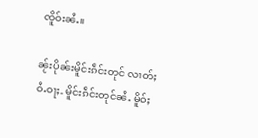ၸိူဝ်းၼႆႉ။

ၼႂ်းပိုၼ်းမိူင်းၵဵင်းတုင် လၢတ်ႈဝႆႉဝႃႈ- မိူင်းၵဵင်းတုင်ၼႆႉ မိူဝ်ႈ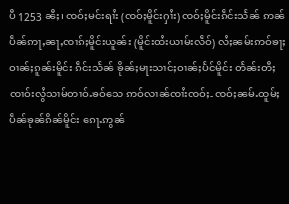ပီ 1253 ၼီႈ၊ ၸဝ်ႈမင်းရၢႆး (ၸဝ်ႈမိူင်းႁၢႆး) ၸဝ်ႈမိူင်းၵဵင်းသႅၼ် ဢၼ်ပဵၼ်ဢႃႇၼႃႇၸၢၵ်ႈမိူင်းယူၼ်း (မိူင်းထႆးယၢမ်းလဵဝ်) လႆႈၼမ်းဢဝ်ၶႃႈဝၢၼ်ႈၵူၼ်းမိူင်း ၵဵင်းသႅၼ် ၶိုၼ်ႈမႃးသၢင်ႈဝၢၼ်ႈပႅင်မိူင်း တႅၼ်းတီႈၸၢဝ်းလွႆသၢမ်တၢဝ်ႉၶဝ်သေ ဢဝ်လၢၼ်ၸၢႆးၸဝ်ႈ- ၸဝ်ႈၼမ်ႉထူမ်ႈ ပဵၼ်ၶုၼ်ၵိၼ်မိူင်း ၵေႃႉဢွၼ်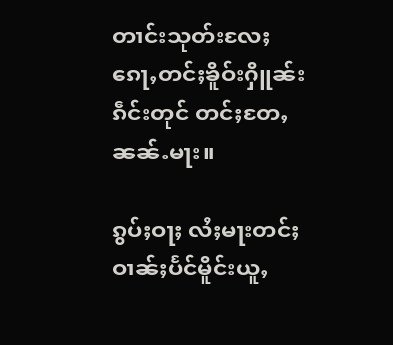တၢင်းသုတ်းလႄႈ ၵေႃႇတင်ႈၶိူဝ်းႁိူၼ်းၵဵင်းတုင် တင်ႈတႄႇၼၼ်ႉမႃး။

ၵွပ်ႈဝႃႈ လႆႈမႃးတင်ႈဝၢၼ်ႈပႅင်မိူင်းယူႇ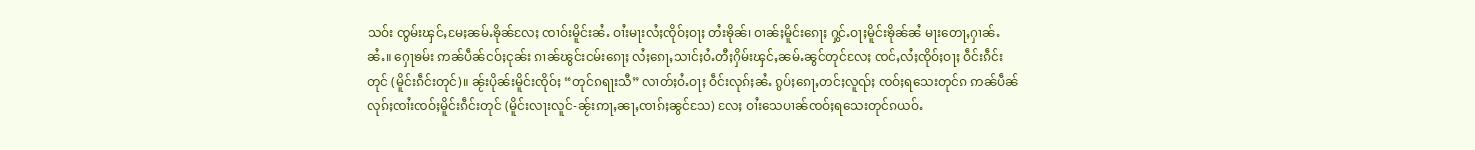သဝ်း ၸွမ်းၾင်ႇမႄႈၼမ်ႉၶိုၼ်လႄႈ ၸၢဝ်းမိူင်းၼႆႉ ဝၢႆးမႃးလႆႈၸိုဝ်ႈဝႃႈ တႆးၶိုၼ်၊ ဝၢၼ်ႈမိူင်းၵေႃႈ ႁွင်ႉဝႃႈမိူင်းၶိုၼ်ၼႆ မႃးတေႃႇႁၢၼ်ႉၼႆႉ။ ႁေႃၶမ်း ဢၼ်ပဵၼ်ငဝ်ႈငုၼ်း ၵၢၼ်ၽွင်းငမ်းၵေႃႈ လႆႈၵေႃႇသၢင်ႈဝႆႉတီႈႁိမ်းၾင်ႇၼမ်ႉၼွင်တုင်လႄႈ ၸင်ႇလႆႈၸိုဝ်ႈဝႃႈ ဝဵင်းၵဵင်းတုင် (မိူင်းၵဵင်းတုင်)။ ၼႂ်းပိုၼ်းမိူင်းၸိုဝ်ႈ “တုင်ၵရႃးသီ” လၢတ်ႈဝႆႉဝႃႈ ဝဵင်းလုၵ်ႈၼႆႉ ၵွပ်ႈၵေႃႇတင်ႈလူၺ်ႈ ၸဝ်ႈရသေးတုင်ၵ ဢၼ်ပဵၼ်လုၵ်ႈၸၢႆးၸဝ်ႈမိူင်းၵဵင်းတုင် (မိူင်းလႃးလူင်-ၼႂ်းဢႃႇၼႃႇၸၢၵ်ႈၼွင်သႄ) လႄႈ ဝၢႆးသေပၢၼ်ၸဝ်ႈရသေးတုင်ၵယဝ်ႉ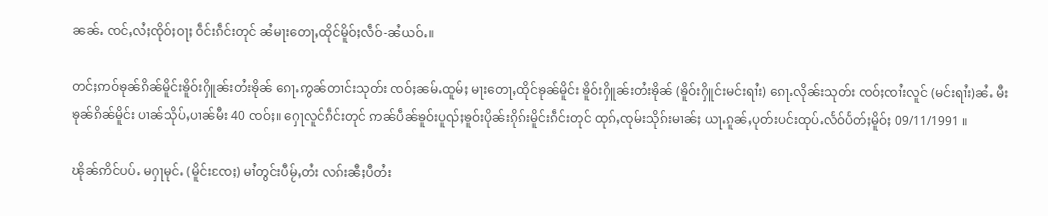ၼၼ်ႉ ၸင်ႇလႆႈၸိုဝ်ႈဝႃႈ ဝဵင်းၵဵင်းတုင် ၼႆမႃးတေႃႇထိုင်မိူဝ်ႈလဵဝ်-ၼႆယဝ်ႉ။

တင်ႈဢဝ်ၶုၼ်ၵိၼ်မိူင်းၶိူဝ်းႁိူၼ်းတႆးၶိုၼ် ၵေႃႉဢွၼ်တၢင်းသုတ်း ၸဝ်ႈၼမ်ႉထူမ်ႈ မႃးတေႃႇထိုင်ၶုၼ်မိူင်း ၶိူဝ်းႁိူၼ်းတႆးၶိုၼ် (ၶိူဝ်းႁိူင်းမင်းရၢႆး) ၵေႃႉလိုၼ်းသုတ်း ၸဝ်ႈၸၢႆးလူင် (မင်းရၢႆး)ၼႆႉ မီးၶုၼ်ၵိၼ်မိူင်း ပၢၼ်သိုပ်ႇပၢၼ်မီး 40 ၸဝ်ႈ။ ႁေႃလူင်ၵဵင်းတုင် ဢၼ်ပဵၼ်ၶူဝ်းပူၺ်ႈၶူဝ်းပိုၼ်းၵိုၵ်းမိူင်းၵဵင်းတုင် ထုၵ်ႇၸုမ်းသိုၵ်းမၢၼ်ႈ ယႃႉၵူၼ်ႇပုတ်းပင်းထုပ်ႉလႅဝ်ပႅတ်ႈမိူဝ်ႈ 09/11/1991 ။

ၽိုၼ်ဢိင်ပပ်ႉ မႁႃမုင်ႉ (မိူင်းၸႄႈ) မၢႆတွင်းပီမႂ်ႇတႆး လၵ်းၼီႈပီတႆး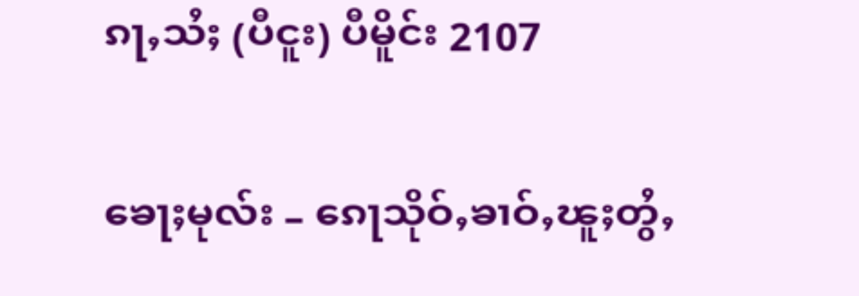ၵႃႇသႆႈ (ပီငူး) ပီမိူင်း 2107

ၶေႃႈမုလ်း – ၵေႃသိုဝ်ႇၶၢဝ်ႇၽူႈတွႆႇ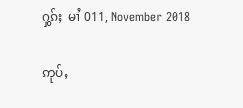ႁွၵ်ႈ  မၢႆ 011, November 2018

ဢုပ်ႇ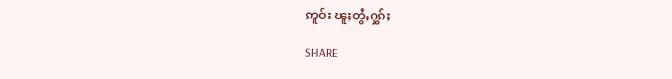ဢူဝ်း ၽူႈတွႆႇႁွၵ်ႈ

SHARE